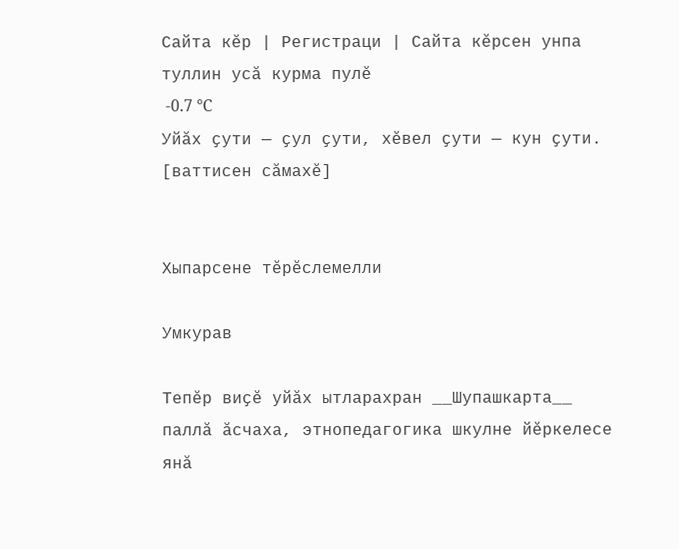Сайта кӗр | Регистраци | Сайта кӗрсен унпа туллин усӑ курма пулӗ
 -0.7 °C
Уйӑх ҫути — ҫул ҫути, хӗвел ҫути — кун ҫути.
[ваттисен сӑмахӗ]


Хыпарсене тӗрӗслемелли

Умкурав

Тепӗр виҫӗ уйӑх ытларахран __Шупашкарта__ паллӑ ӑсчаха, этнопедагогика шкулне йӗркелесе янӑ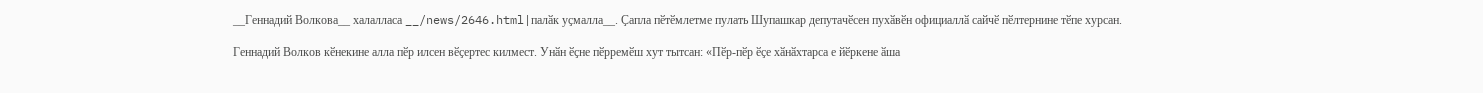__Геннадий Волкова__ халалласа __/news/2646.html|палӑк уҫмалла__. Ҫапла пӗтӗмлетме пулать Шупашкар депутачӗсен пухӑвӗн официаллӑ сайчӗ пӗлтернине тӗпе хурсан.

Геннадий Волков кӗнекине алла пӗр илсен вӗҫертес килмест. Унӑн ӗҫне пӗрремӗш хут тытсан: «Пӗр-пӗр ӗҫе хӑнӑхтарса е йӗркене ӑша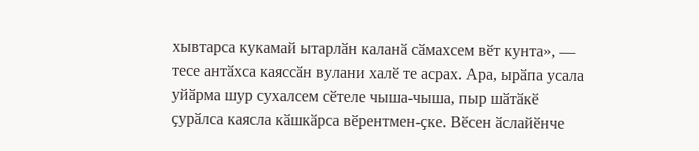хывтарса кукамай ытарлӑн каланӑ сӑмахсем вӗт кунта», — тесе антӑхса каяссӑн вулани халӗ те асрах. Ара, ырӑпа усала уйӑрма шур сухалсем сӗтеле чыша-чыша, пыр шӑтӑкӗ ҫурӑлса каясла кӑшкӑрса вӗрентмен-ҫке. Вӗсен ӑслайӗнче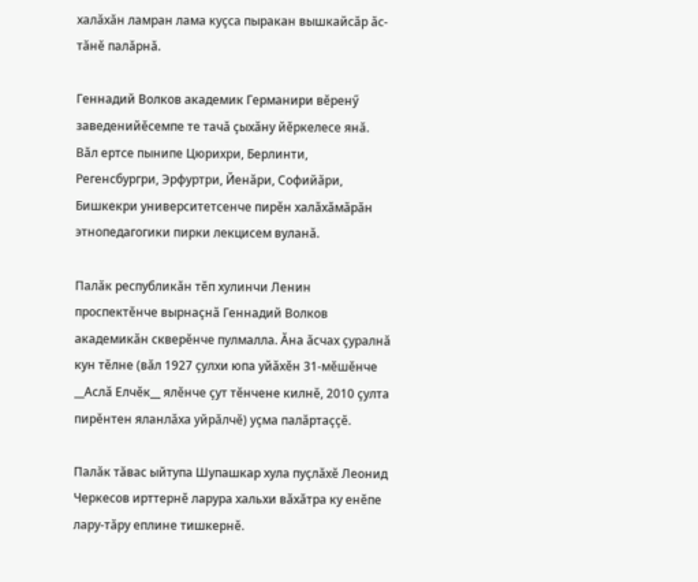халӑхӑн ламран лама куҫса пыракан вышкайсӑр ӑс-тӑнӗ палӑрнӑ.

Геннадий Волков академик Германири вӗренӳ заведенийӗсемпе те тачӑ ҫыхӑну йӗркелесе янӑ. Вӑл ертсе пынипе Цюрихри, Берлинти, Регенсбургри, Эрфуртри, Йенӑри, Софийӑри, Бишкекри университетсенче пирӗн халӑхӑмӑрӑн этнопедагогики пирки лекцисем вуланӑ.

Палӑк республикӑн тӗп хулинчи Ленин проспектӗнче вырнаҫнӑ Геннадий Волков академикӑн скверӗнче пулмалла. Ӑна ӑсчах ҫуралнӑ кун тӗлне (вӑл 1927 ҫулхи юпа уйӑхӗн 31-мӗшӗнче __Аслӑ Елчӗк__ ялӗнче ҫут тӗнчене килнӗ, 2010 ҫулта пирӗнтен яланлӑха уйрӑлчӗ) уҫма палӑртаҫҫӗ.

Палӑк тӑвас ыйтупа Шупашкар хула пуҫлӑхӗ Леонид Черкесов ирттернӗ ларура хальхи вӑхӑтра ку енӗпе лару-тӑру еплине тишкернӗ.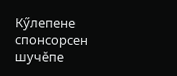Кӳлепене спонсорсен шучӗпе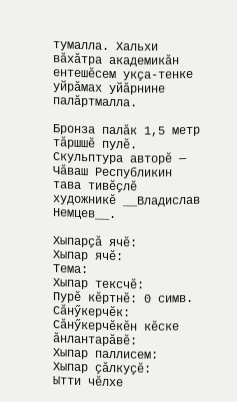тумалла. Хальхи вӑхӑтра академикӑн ентешӗсем укҫа-тенке уйрӑмах уйӑрнине палӑртмалла.

Бронза палӑк 1,5 метр тӑршшӗ пулӗ. Скульптура авторӗ — Чӑваш Республикин тава тивӗҫлӗ художникӗ __Владислав Немцев__.

Хыпарҫӑ ячӗ:
Хыпар ячӗ:
Тема:
Хыпар тексчӗ:
Пурӗ кӗртнӗ: 0 симв.
Сӑнӳкерчӗк:
Сӑнӳкерчӗкӗн кӗске ӑнлантарӑвӗ:
Хыпар паллисем:
Хыпар ҫӑлкуҫӗ:
Ытти чӗлхе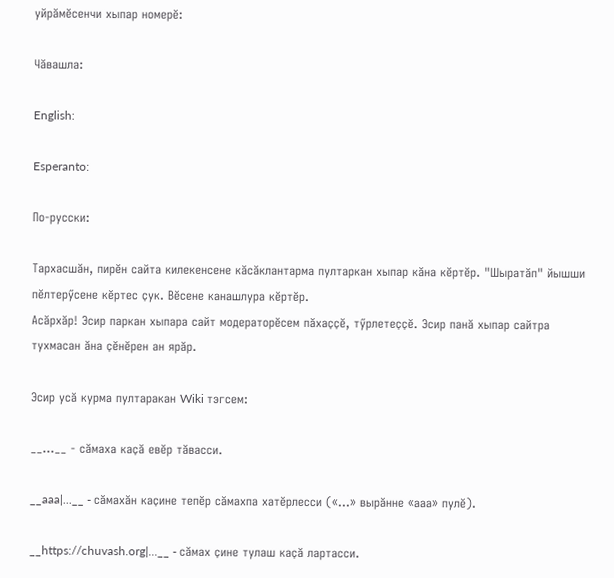уйрӑмӗсенчи хыпар номерӗ:

Чӑвашла:

English:

Esperanto:

По-русски:

Тархасшӑн, пирӗн сайта килекенсене кӑсӑклантарма пултаркан хыпар кӑна кӗртӗр. "Шыратӑп" йышши пӗлтерӳсене кӗртес ҫук. Вӗсене канашлура кӗртӗр.
Асӑрхӑр! Эсир паркан хыпара сайт модераторӗсем пӑхаҫҫӗ, тӳрлетеҫҫӗ. Эсир панӑ хыпар сайтра тухмасан ӑна ҫӗнӗрен ан ярӑр.

Эсир усӑ курма пултаракан Wiki тэгсем:

__...__ - сӑмаха каҫӑ евӗр тӑвасси.

__aaa|...__ - сӑмахӑн каҫине тепӗр сӑмахпа хатӗрлесси («...» вырӑнне «ааа» пулӗ).

__https://chuvash.org|...__ - сӑмах ҫине тулаш каҫӑ лартасси.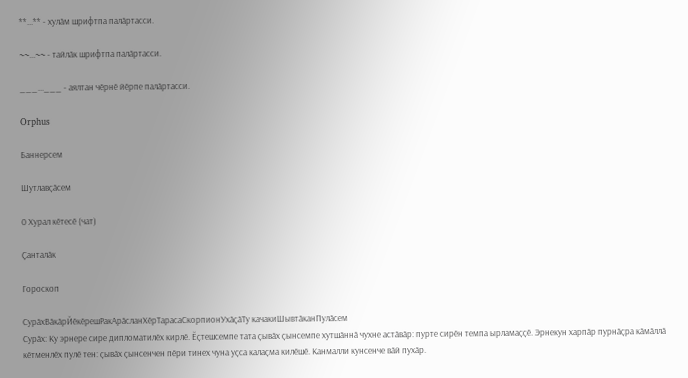**...** - хулӑм шрифтпа палӑртасси.

~~...~~ - тайлӑк шрифтпа палӑртасси.

___...___ - аялтан чӗрнӗ йӗрпе палӑртасси.

Orphus

Баннерсем

Шутлавҫӑсем

0 Хурал кӗтесӗ (чат)

Ҫанталӑк

Гороскоп

СурӑхВӑкӑрЙӗкӗрешРакАрӑсланХӗрТарасаСкорпионУхӑҫӑТу качакиШывтӑканПулӑсем
Сурӑх: Ку эрнере сире дипломатилӗх кирлӗ. Ӗҫтешсемпе тата ҫывӑх ҫынсемпе хутшӑннӑ чухне астӑвӑр: пурте сирӗн темпа ырламаҫҫӗ. Эрнекун харпӑр пурнӑҫра кӑмӑллӑ кӗтменлӗх пулӗ тен: ҫывӑх ҫынсенчен пӗри тинех чуна уҫса калаҫма килӗшӗ. Канмалли кунсенче вӑй пухӑр.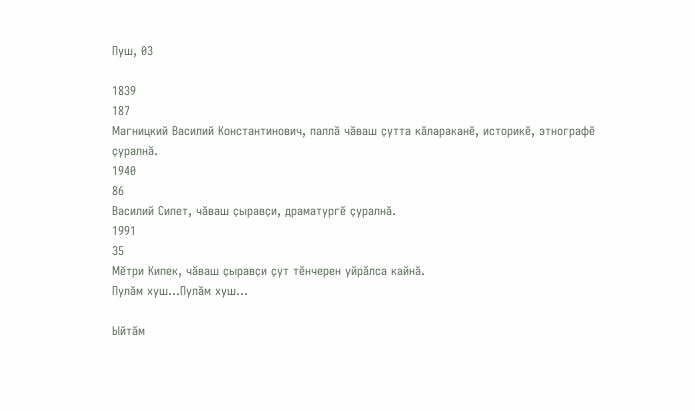Пуш, 03

1839
187
Магницкий Василий Константинович, паллӑ чӑваш ҫутта кӑлараканӗ, историкӗ, этнографӗ ҫуралнӑ.
1940
86
Василий Сипет, чӑваш ҫыравҫи, драматургӗ ҫуралнӑ.
1991
35
Мӗтри Кипек, чӑваш ҫыравҫи ҫут тӗнчерен уйрӑлса кайнӑ.
Пулӑм хуш...Пулӑм хуш...

Ыйтӑм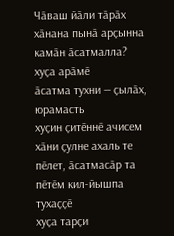Чӑваш йӑли тӑрӑх хӑнана пынӑ арҫынна камӑн ӑсатмалла?
хуҫа арӑмӗ
ӑсатма тухни — ҫылӑх, юрамасть
хуҫин ҫитӗннӗ ачисем
хӑни ҫулне ахаль те пӗлет, ӑсатмасӑр та
пӗтӗм кил-йышпа тухаҫҫӗ
хуҫа тарҫи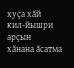хуҫа хӑй
кил-йышри арҫын
хӑнана ӑсатма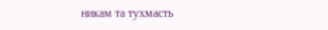никам та тухмасть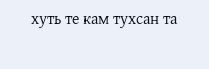хуть те кам тухсан та